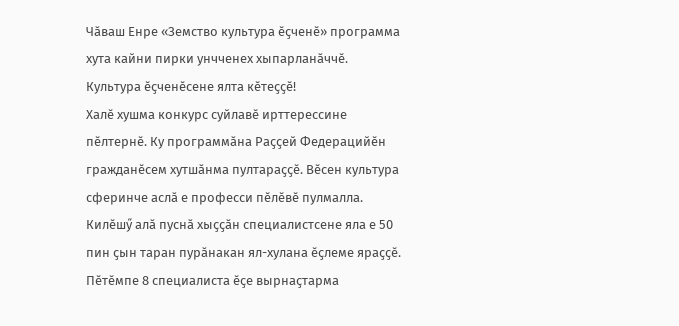Чӑваш Енре «Земство культура ӗҫченӗ» программа хута кайни пирки унчченех хыпарланӑччӗ. Культура ӗҫченӗсене ялта кӗтеҫҫӗ!
Халӗ хушма конкурс суйлавӗ ирттерессине пӗлтернӗ. Ку программӑна Раҫҫей Федерацийӗн гражданӗсем хутшӑнма пултараҫҫӗ. Вӗсен культура сферинче аслӑ е професси пӗлӗвӗ пулмалла. Килӗшӳ алӑ пуснӑ хыҫҫӑн специалистсене яла е 50 пин ҫын таран пурӑнакан ял-хулана ӗҫлеме яраҫҫӗ. Пӗтӗмпе 8 специалиста ӗҫе вырнаҫтарма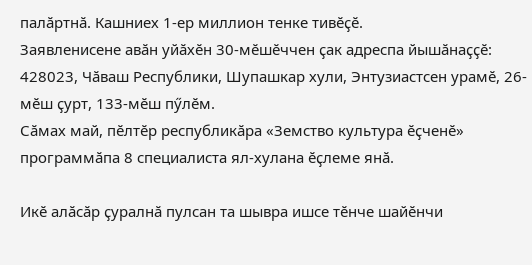палӑртнӑ. Кашниех 1-ер миллион тенке тивӗҫӗ.
Заявленисене авӑн уйӑхӗн 30-мӗшӗччен ҫак адреспа йышӑнаҫҫӗ: 428023, Чӑваш Республики, Шупашкар хули, Энтузиастсен урамӗ, 26-мӗш ҫурт, 133-мӗш пӳлӗм.
Сӑмах май, пӗлтӗр республикӑра «Земство культура ӗҫченӗ» программӑпа 8 специалиста ял-хулана ӗҫлеме янӑ.

Икӗ алӑсӑр ҫуралнӑ пулсан та шывра ишсе тӗнче шайӗнчи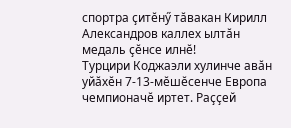спортра ҫитӗнӳ тӑвакан Кирилл Александров каллех ылтӑн медаль ҫӗнсе илнӗ!
Турцири Коджаэли хулинче авӑн уйӑхӗн 7-13-мӗшӗсенче Европа чемпионачӗ иртет. Раҫҫей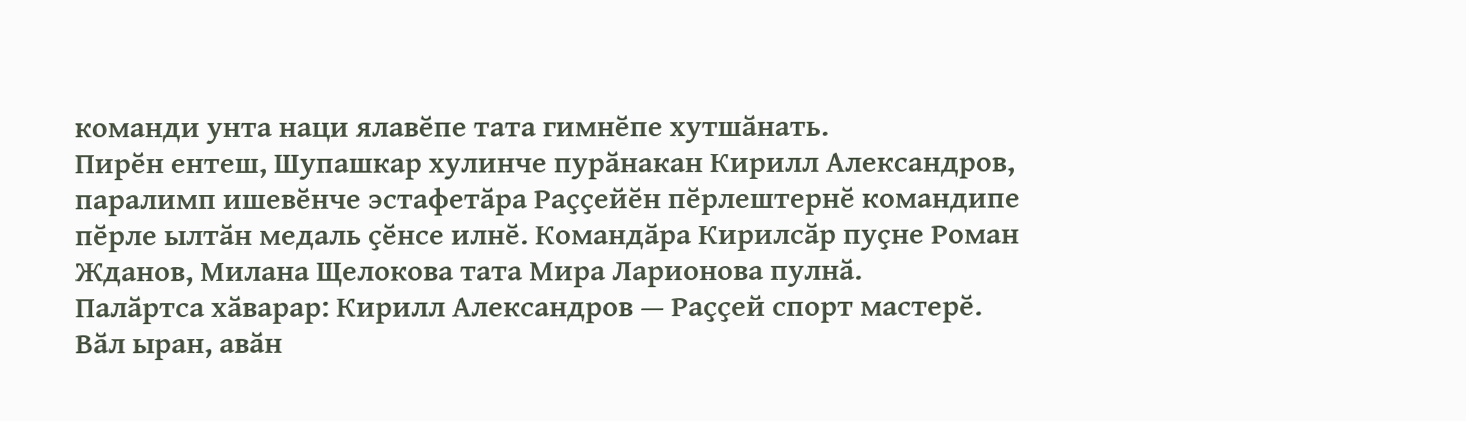команди унта наци ялавӗпе тата гимнӗпе хутшӑнать.
Пирӗн ентеш, Шупашкар хулинче пурӑнакан Кирилл Александров, паралимп ишевӗнче эстафетӑра Раҫҫейӗн пӗрлештернӗ командипе пӗрле ылтӑн медаль ҫӗнсе илнӗ. Командӑра Кирилсӑр пуҫне Роман Жданов, Милана Щелокова тата Мира Ларионова пулнӑ.
Палӑртса хӑварар: Кирилл Александров — Раҫҫей спорт мастерӗ. Вӑл ыран, авӑн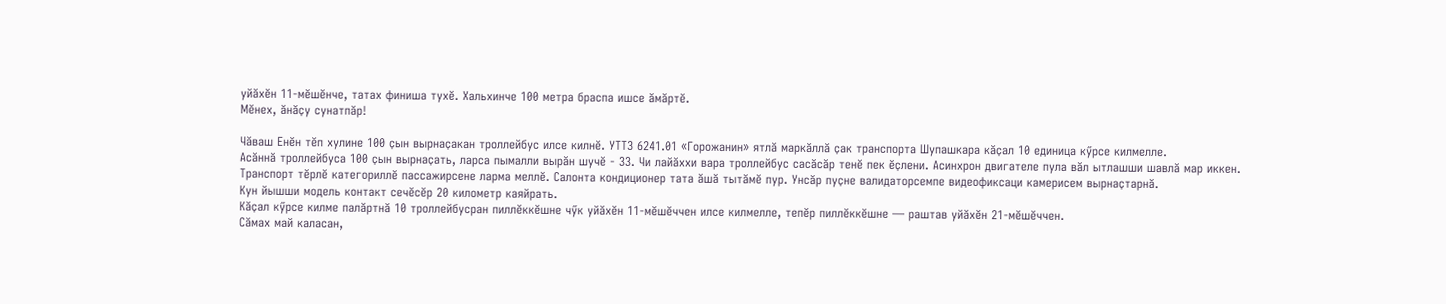уйӑхӗн 11-мӗшӗнче, татах финиша тухӗ. Хальхинче 100 метра браспа ишсе ӑмӑртӗ.
Мӗнех, ӑнӑҫу сунатпӑр!

Чӑваш Енӗн тӗп хулине 100 ҫын вырнаҫакан троллейбус илсе килнӗ. УТТЗ 6241.01 «Горожанин» ятлӑ маркӑллӑ ҫак транспорта Шупашкара кӑҫал 10 единица кӳрсе килмелле.
Асӑннӑ троллейбуса 100 ҫын вырнаҫать, ларса пымалли вырӑн шучӗ - 33. Чи лайӑххи вара троллейбус сасӑсӑр тенӗ пек ӗҫлени. Асинхрон двигателе пула вӑл ытлашши шавлӑ мар иккен.
Транспорт тӗрлӗ категориллӗ пассажирсене ларма меллӗ. Салонта кондиционер тата ӑшӑ тытӑмӗ пур. Унсӑр пуҫне валидаторсемпе видеофиксаци камерисем вырнаҫтарнӑ.
Кун йышши модель контакт сечӗсӗр 20 километр каяйрать.
Кӑҫал кӳрсе килме палӑртнӑ 10 троллейбусран пиллӗккӗшне чӳк уйӑхӗн 11-мӗшӗччен илсе килмелле, тепӗр пиллӗккӗшне — раштав уйӑхӗн 21-мӗшӗччен.
Сӑмах май каласан,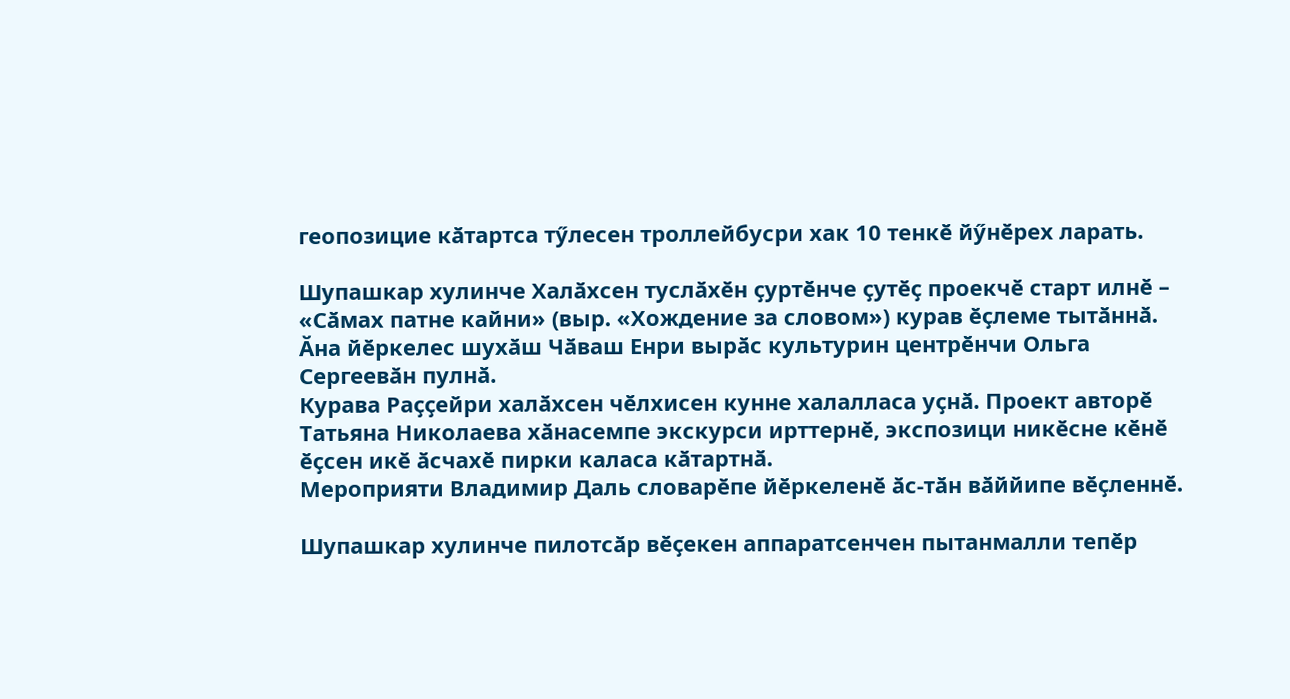геопозицие кӑтартса тӳлесен троллейбусри хак 10 тенкӗ йӳнӗрех ларать.

Шупашкар хулинче Халӑхсен туслӑхӗн ҫуртӗнче ҫутӗҫ проекчӗ старт илнӗ – «Сӑмах патне кайни» (выр. «Хождение за словом») курав ӗҫлеме тытӑннӑ. Ӑна йӗркелес шухӑш Чӑваш Енри вырӑс культурин центрӗнчи Ольга Сергеевӑн пулнӑ.
Курава Раҫҫейри халӑхсен чӗлхисен кунне халалласа уҫнӑ. Проект авторӗ Татьяна Николаева хӑнасемпе экскурси ирттернӗ, экспозици никӗсне кӗнӗ ӗҫсен икӗ ӑсчахӗ пирки каласа кӑтартнӑ.
Мероприяти Владимир Даль словарӗпе йӗркеленӗ ӑс-тӑн вӑййипе вӗҫленнӗ.

Шупашкар хулинче пилотсӑр вӗҫекен аппаратсенчен пытанмалли тепӗр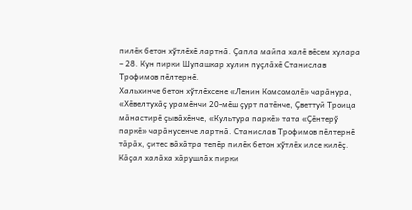пилӗк бетон хӳтлӗхӗ лартнӑ. Ҫапла майпа халӗ вӗсем хулара – 28. Кун пирки Шупашкар хулин пуҫлӑхӗ Станислав Трофимов пӗлтернӗ.
Хальхинче бетон хӳтлӗхсене «Ленин Комсомолӗ» чарӑнура, «Хӗвелтухӑҫ урамӗнчи 20-мӗш ҫурт патӗнче, Ҫветтуй Троица мӑнастирӗ ҫывӑхӗнче, «Культура паркӗ» тата «Ҫӗнтерӳ паркӗ» чарӑнусенче лартнӑ. Станислав Трофимов пӗлтернӗ тӑрӑх, ҫитес вӑхӑтра тепӗр пилӗк бетон хӳтлӗх илсе килӗҫ.
Кӑҫал халӑха хӑрушлӑх пирки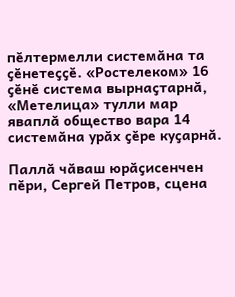пӗлтермелли системӑна та ҫӗнетеҫҫӗ. «Ростелеком» 16 ҫӗнӗ система вырнаҫтарнӑ, «Метелица» тулли мар яваплӑ общество вара 14 системӑна урӑх ҫӗре куҫарнӑ.

Паллӑ чӑваш юрӑҫисенчен пӗри, Сергей Петров, сцена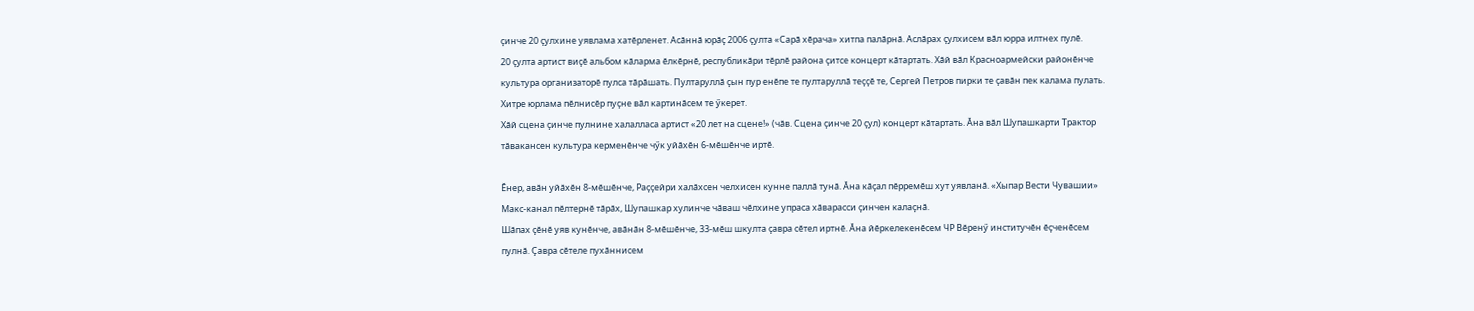ҫинче 20 ҫулхине уявлама хатӗрленет. Асӑннӑ юрӑҫ 2006 ҫулта «Сарā хēрача» хитпа палӑрнӑ. Аслӑрах ҫулхисем вӑл юрра илтнех пулӗ.
20 ҫулта артист виҫӗ альбом кӑларма ӗлкӗрнӗ, республикӑри тӗрлӗ района ҫитсе концерт кӑтартать. Хӑй вӑл Красноармейски районӗнче культура организаторӗ пулса тӑрӑшать. Пултаруллӑ ҫын пур енӗпе те пултаруллӑ теҫҫӗ те, Сергей Петров пирки те ҫавӑн пек калама пулать. Хитре юрлама пӗлнисӗр пуҫне вӑл картинӑсем те ӳкерет.
Хӑй сцена ҫинче пулнине халалласа артист «20 лет на сцене!» (чӑв. Сцена ҫинче 20 ҫул) концерт кӑтартать. Ӑна вӑл Шупашкарти Трактор тӑвакансен культура керменӗнче чӳк уйӑхӗн 6-мӗшӗнче иртӗ.

Ӗнер, авӑн уйӑхӗн 8-мӗшӗнче, Раҫҫейри халӑхсен челхисен кунне паллӑ тунӑ. Ӑна кӑҫал пӗрремӗш хут уявланӑ. «Хыпар Вести Чувашии» Макс-канал пӗлтернӗ тӑрӑх, Шупашкар хулинче чӑваш чӗлхине упраса хӑварасси ҫинчен калаҫнӑ.
Шӑпах ҫӗнӗ уяв кунӗнче, авӑнӑн 8-мӗшӗнче, 33-мӗш шкулта ҫавра сӗтел иртнӗ. Ӑна йӗркелекенӗсем ЧР Вӗренӳ институчӗн ӗҫченӗсем пулнӑ. Ҫавра сӗтеле пухӑннисем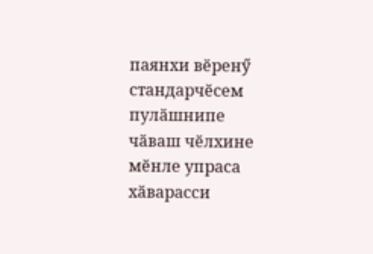паянхи вӗренӳ стандарчӗсем пулӑшнипе чӑваш чӗлхине мӗнле упраса хӑварасси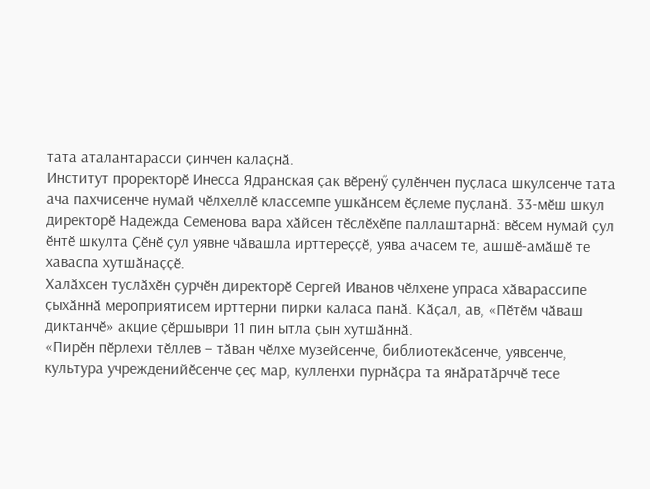тата аталантарасси ҫинчен калаҫнӑ.
Институт проректорӗ Инесса Ядранская ҫак вӗренӳ ҫулӗнчен пуҫласа шкулсенче тата ача пахчисенче нумай чӗлхеллӗ классемпе ушкӑнсем ӗҫлеме пуҫланӑ. 33-мӗш шкул директорӗ Надежда Семенова вара хӑйсен тӗслӗхӗпе паллаштарнӑ: вӗсем нумай ҫул ӗнтӗ шкулта Ҫӗнӗ ҫул уявне чӑвашла ирттереҫҫӗ, уява ачасем те, ашшӗ-амӑшӗ те хаваспа хутшӑнаҫҫӗ.
Халӑхсен туслӑхӗн ҫурчӗн директорӗ Сергей Иванов чӗлхене упраса хӑварассипе ҫыхӑннӑ мероприятисем ирттерни пирки каласа панӑ. Кӑҫал, ав, «Пӗтӗм чӑваш диктанчӗ» акцие ҫӗршыври 11 пин ытла ҫын хутшӑннӑ.
«Пирӗн пӗрлехи тӗллев – тӑван чӗлхе музейсенче, библиотекӑсенче, уявсенче, культура учрежденийӗсенче ҫеҫ мар, кулленхи пурнӑҫра та янӑратӑрччӗ тесе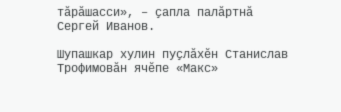тӑрӑшасси», – ҫапла палӑртнӑ Сергей Иванов.

Шупашкар хулин пуҫлӑхӗн Станислав Трофимовӑн ячӗпе «Макс»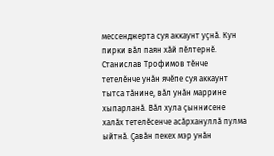мессенджерта суя аккаунт уҫнӑ. Кун пирки вӑл паян хӑй пӗлтернӗ.
Станислав Трофимов тӗнче тетелӗнче унӑн ячӗпе суя аккаунт тытса тӑнине, вӑл унӑн маррине хыпарланӑ. Вӑл хула ҫыннисене халӑх тетелӗсенче асӑрхануллӑ пулма ыйтнӑ. Ҫавӑн пекех мэр унӑн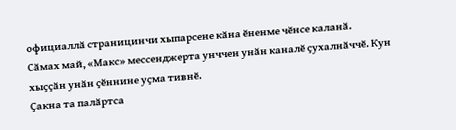официаллӑ страницинчи хыпарсене кӑна ӗненме чӗнсе каланӑ.
Сӑмах май, «Макс» мессенджерта унччен унӑн каналӗ ҫухалнӑччӗ. Кун хыҫҫӑн унӑн ҫӗннине уҫма тивнӗ.
Ҫакна та палӑртса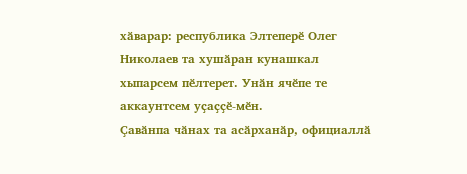хӑварар: республика Элтеперӗ Олег Николаев та хушӑран кунашкал хыпарсем пӗлтерет. Унӑн ячӗпе те аккаунтсем уҫаҫҫӗ-мӗн.
Ҫавӑнпа чӑнах та асӑрханӑр, официаллӑ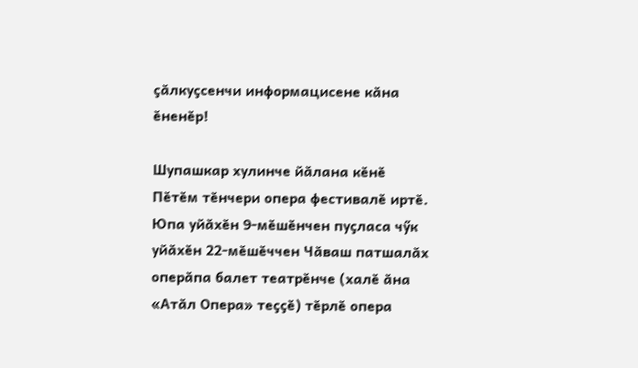ҫӑлкуҫсенчи информацисене кӑна ӗненӗр!

Шупашкар хулинче йӑлана кӗнӗ Пӗтӗм тӗнчери опера фестивалӗ иртӗ.
Юпа уйӑхӗн 9-мӗшӗнчен пуҫласа чӳк уйӑхӗн 22-мӗшӗччен Чӑваш патшалӑх оперӑпа балет театрӗнче (халӗ ӑна «Атӑл Опера» теҫҫӗ) тӗрлӗ опера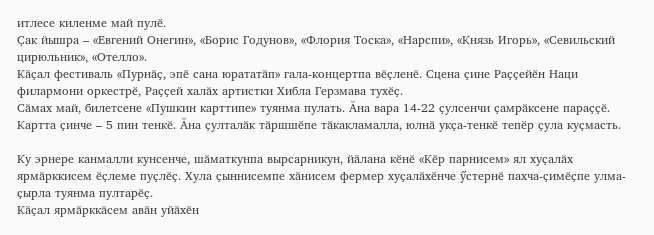итлесе киленме май пулӗ.
Ҫак йышра – «Евгений Онегин», «Борис Годунов», «Флория Тоска», «Нарспи», «Князь Игорь», «Севильский цирюльник», «Отелло».
Кӑҫал фестиваль «Пурнӑҫ, эпӗ сана юрататӑп» гала-концертпа вӗҫленӗ. Сцена ҫине Раҫҫейӗн Наци филармони оркестрӗ, Раҫҫей халӑх артистки Хибла Герзмава тухӗҫ.
Сӑмах май, билетсене «Пушкин карттипе» туянма пулать. Ӑна вара 14-22 ҫулсенчи ҫамрӑксене параҫҫӗ. Картта ҫинче – 5 пин тенкӗ. Ӑна ҫулталӑк тӑршшӗпе тӑкакламалла, юлнӑ укҫа-тенкӗ тепӗр ҫула куҫмасть.

Ку эрнере канмалли кунсенче, шӑматкунпа вырсарникун, йӑлана кӗнӗ «Кӗр парнисем» ял хуҫалӑх ярмӑрккисем ӗҫлеме пуҫлӗҫ. Хула ҫыннисемпе хӑнисем фермер хуҫалӑхӗнче ӳстернӗ пахча-ҫимӗҫпе улма-ҫырла туянма пултарӗҫ.
Кӑҫал ярмӑрккӑсем авӑн уйӑхӗн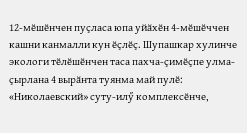12-мӗшӗнчен пуҫласа юпа уйӑхӗн 4-мӗшӗччен кашни канмалли кун ӗҫлӗҫ. Шупашкар хулинче экологи тӗлӗшӗнчен таса пахча-ҫимӗҫпе улма-ҫырлана 4 вырӑнта туянма май пулӗ: «Николаевский» суту-илӳ комплексӗнче,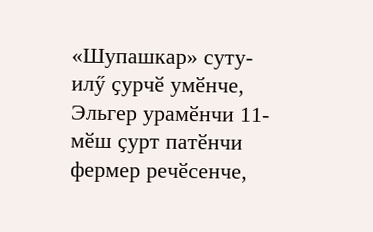«Шупашкар» суту-илӳ ҫурчӗ умӗнче, Эльгер урамӗнчи 11-мӗш ҫурт патӗнчи фермер речӗсенче,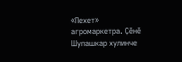«Пехет» агромаркетра. Ҫӗнӗ Шупашкар хулинче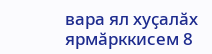вара ял хуҫалӑх ярмӑрккисем 8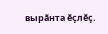вырӑнта ӗҫлӗҫ.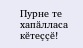Пурне те хапӑлласа кӗтеҫҫӗ!